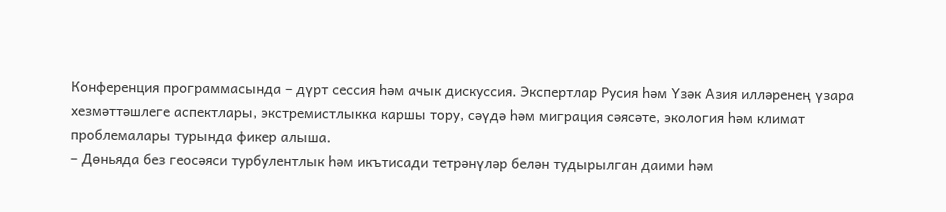Конференция программасында – дүрт сессия һәм ачык дискуссия. Экспертлар Русия һәм Үзәк Азия илләренең үзара хезмәттәшлеге аспектлары, экстремистлыкка каршы тору, сәүдә һәм миграция сәясәте, экология һәм климат проблемалары турында фикер алыша.
– Дөньяда без геосәяси турбулентлык һәм икътисади тетрәнүләр белән тудырылган даими һәм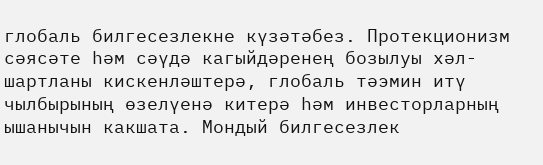глобаль билгесезлекне күзәтәбез. Протекционизм сәясәте һәм сәүдә кагыйдәренең бозылуы хәл-шартланы кискенләштерә, глобаль тәэмин итү чылбырының өзелүенә китерә һәм инвесторларның ышанычын какшата. Мондый билгесезлек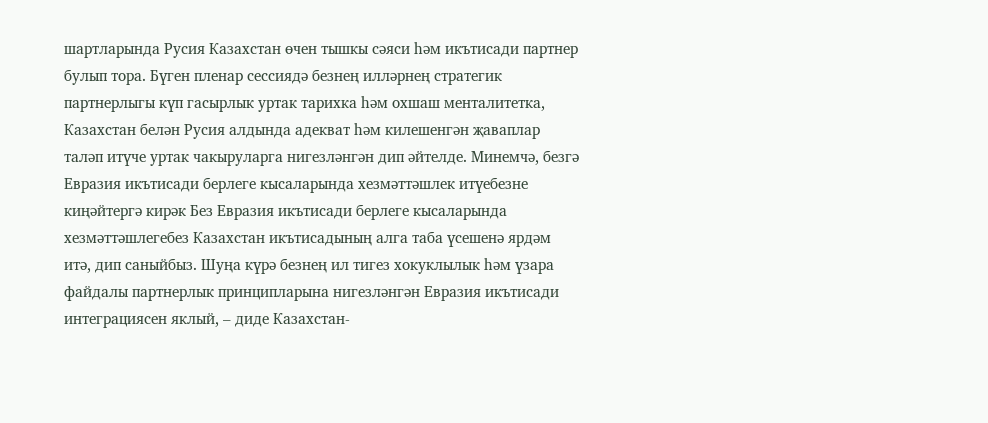шартларында Русия Казахстан өчен тышкы сәяси һәм икътисади партнер булып тора. Бүген пленар сессиядә безнең илләрнең стратегик партнерлыгы күп гасырлык уртак тарихка һәм охшаш менталитетка, Казахстан белән Русия алдында адекват һәм килешенгән җаваплар таләп итүче уртак чакыруларга нигезләнгән дип әйтелде. Минемчә, безгә Евразия икътисади берлеге кысаларында хезмәттәшлек итүебезне киңәйтергә кирәк Без Евразия икътисади берлеге кысаларында хезмәттәшлегебез Казахстан икътисадының алга таба үсешенә ярдәм итә, дип саныйбыз. Шуңа күрә безнең ил тигез хокуклылык һәм үзара файдалы партнерлык принципларына нигезләнгән Евразия икътисади интеграциясен яклый, – диде Казахстан-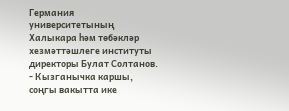Германия университетының Халыкара һәм төбәкләр хезмәттәшлеге институты директоры Булат Солтанов. - Кызганычка каршы, соңгы вакытта ике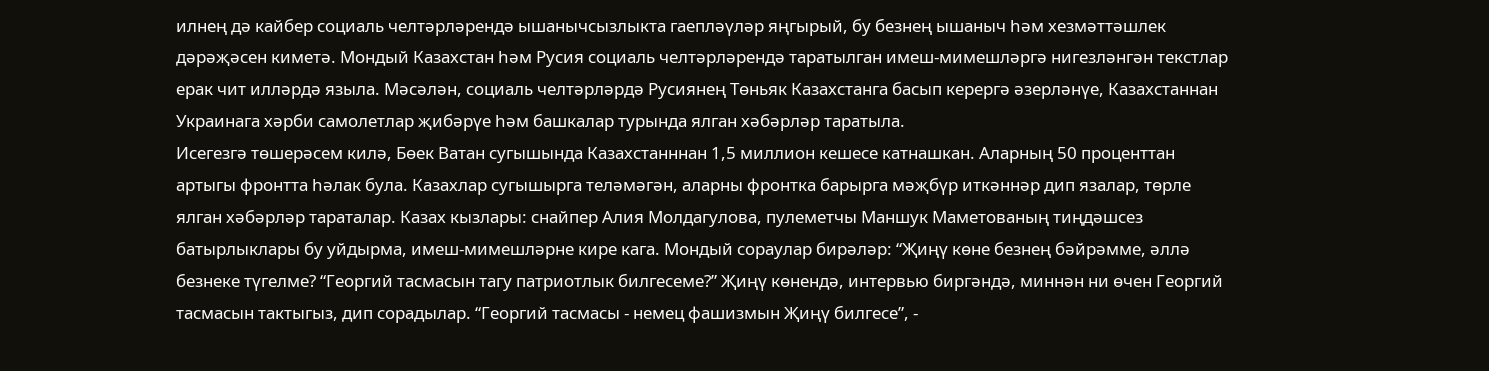илнең дә кайбер социаль челтәрләрендә ышанычсызлыкта гаепләүләр яңгырый, бу безнең ышаныч һәм хезмәттәшлек дәрәҗәсен киметә. Мондый Казахстан һәм Русия социаль челтәрләрендә таратылган имеш-мимешләргә нигезләнгән текстлар ерак чит илләрдә языла. Мәсәлән, социаль челтәрләрдә Русиянең Төньяк Казахстанга басып керергә әзерләнүе, Казахстаннан Украинага хәрби самолетлар җибәрүе һәм башкалар турында ялган хәбәрләр таратыла.
Исегезгә төшерәсем килә, Бөек Ватан сугышында Казахстанннан 1,5 миллион кешесе катнашкан. Аларның 50 проценттан артыгы фронтта һәлак була. Казахлар сугышырга теләмәгән, аларны фронтка барырга мәҗбүр иткәннәр дип язалар, төрле ялган хәбәрләр тараталар. Казах кызлары: снайпер Алия Молдагулова, пулеметчы Маншук Маметованың тиңдәшсез батырлыклары бу уйдырма, имеш-мимешләрне кире кага. Мондый сораулар бирәләр: “Җиңү көне безнең бәйрәмме, әллә безнеке түгелме? “Георгий тасмасын тагу патриотлык билгесеме?” Җиңү көнендә, интервью биргәндә, миннән ни өчен Георгий тасмасын тактыгыз, дип сорадылар. “Георгий тасмасы - немец фашизмын Җиңү билгесе”, -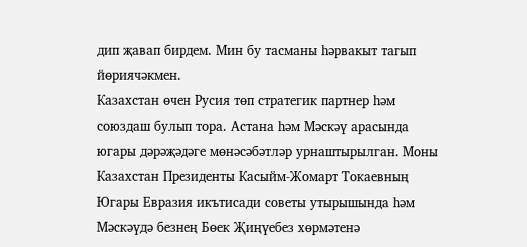дип җавап бирдем. Мин бу тасманы һәрвакыт тагып йөриячәкмен.
Казахстан өчен Русия төп стратегик партнер һәм союздаш булып тора. Астана һәм Мәскәү арасында югары дәрәҗәдәге мөнәсәбәтләр урнаштырылган. Моны Казахстан Президенты Касыйм-Жомарт Токаевның Югары Евразия икътисади советы утырышында һәм Мәскәүдә безнең Бөек Җиңүебез хөрмәтенә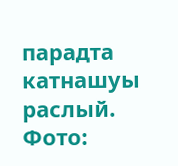парадта катнашуы раслый.
Фото: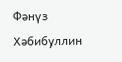Фәнүз Хәбибуллин